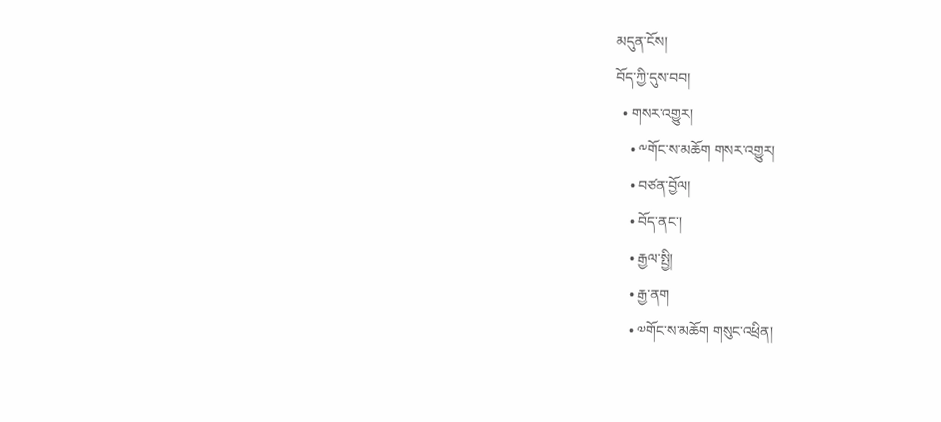མདུན་ངོས།
བོད་ཀྱི་དུས་བབ།
  • གསར་འགྱུར།
    • ༸གོང་ས་མཆོག གསར་འགྱུར།
    • བཙན་བྱོལ།
    • བོད་ནང་།
    • རྒྱལ་སྤྱི།
    • རྒྱ་ནག
    • ༧གོང་ས་མཆོག གསུང་འཕྲིན།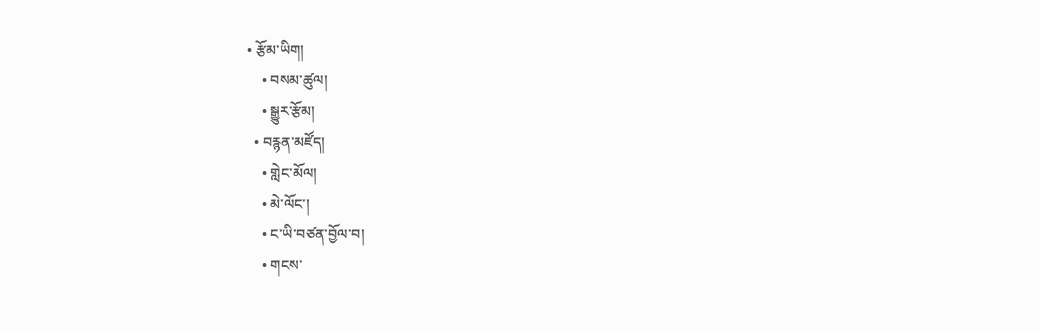• རྩོམ་ཡིག།
    • བསམ་ཚུལ།
    • སྒྱུར་རྩོམ།
  • བརྙན་མཛོད།
    • གླེང་མོལ།
    • མེ་ལོང་།
    • ང་ཡི་བཙན་བྱོལ་བ།
    • གངས་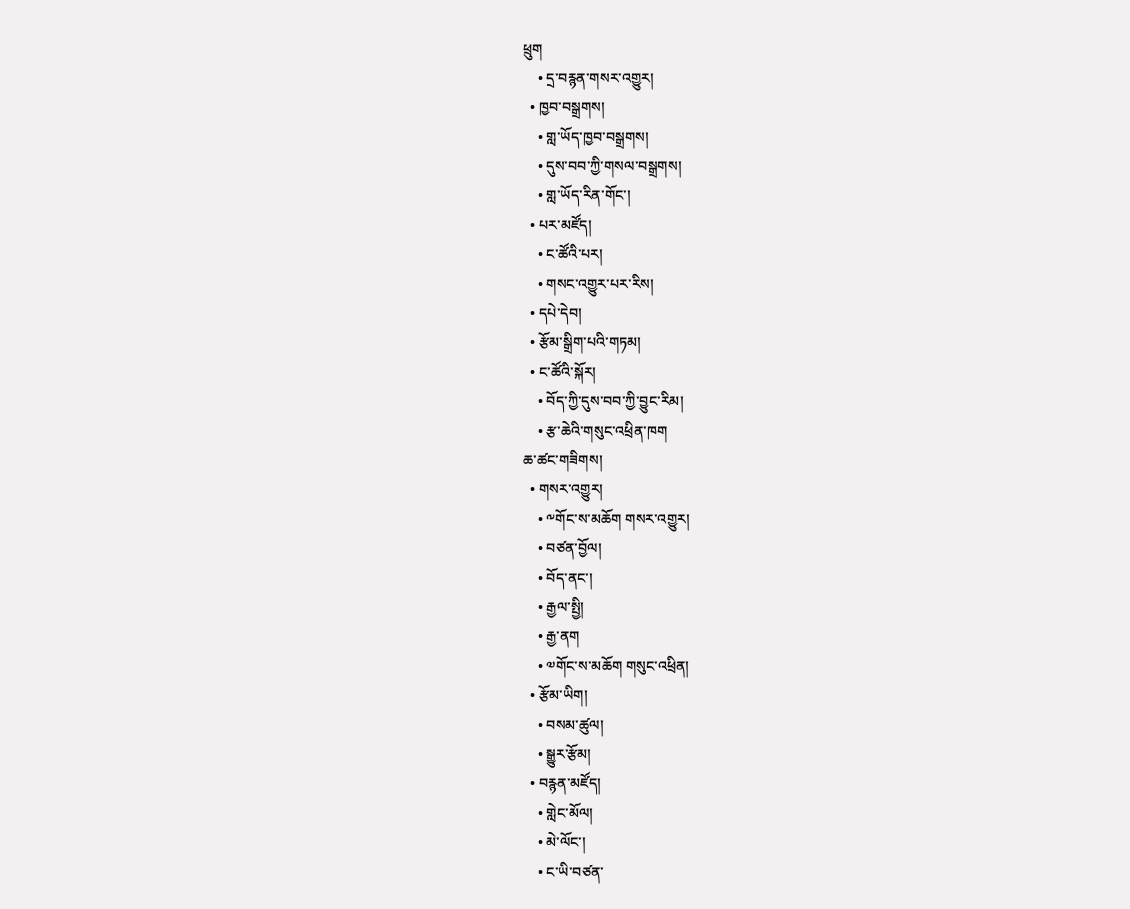ཕྲུག
    • དྲ་བརྙན་གསར་འགྱུར།
  • ཁྱབ་བསྒྲགས།
    • གླ་ཡོད་ཁྱབ་བསྒྲགས།
    • དུས་བབ་ཀྱི་གསལ་བསྒྲགས།
    • གླ་ཡོད་རིན་གོང་།
  • པར་མཛོད།
    • ང་ཚོའི་པར།
    • གསང་འགྱུར་པར་རིས།
  • དཔེ་དེབ།
  • རྩོམ་སྒྲིག་པའི་གཏམ།
  • ང་ཚོའི་སྐོར།
    • བོད་ཀྱི་དུས་བབ་ཀྱི་བྱུང་རིམ།
    • རྩ་ཆེའི་གསུང་འཕྲིན་ཁག
ཆ་ཚང་གཟིགས།
  • གསར་འགྱུར།
    • ༸གོང་ས་མཆོག གསར་འགྱུར།
    • བཙན་བྱོལ།
    • བོད་ནང་།
    • རྒྱལ་སྤྱི།
    • རྒྱ་ནག
    • ༧གོང་ས་མཆོག གསུང་འཕྲིན།
  • རྩོམ་ཡིག།
    • བསམ་ཚུལ།
    • སྒྱུར་རྩོམ།
  • བརྙན་མཛོད།
    • གླེང་མོལ།
    • མེ་ལོང་།
    • ང་ཡི་བཙན་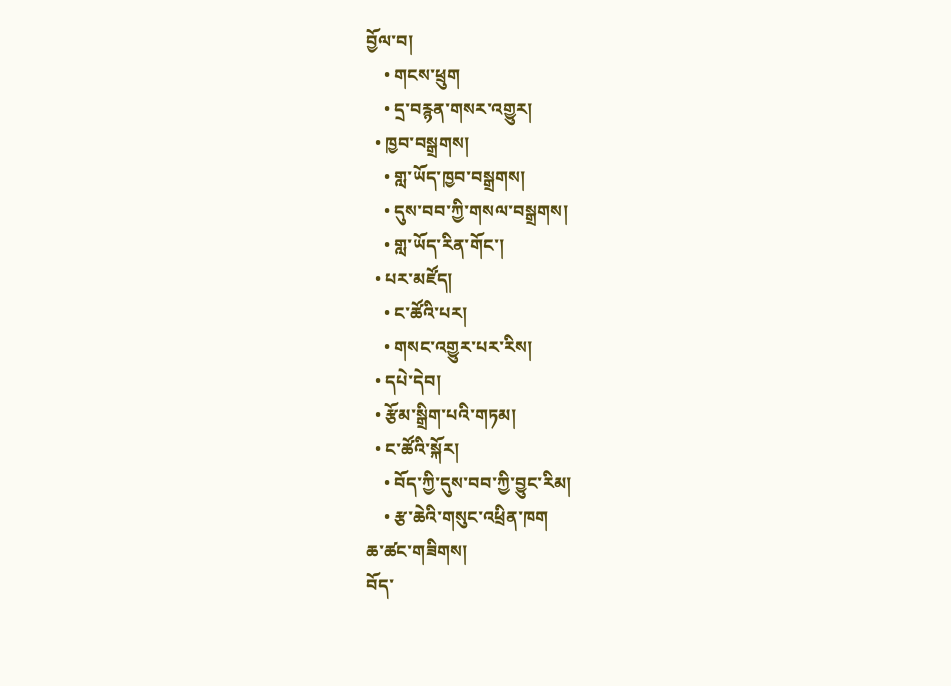བྱོལ་བ།
    • གངས་ཕྲུག
    • དྲ་བརྙན་གསར་འགྱུར།
  • ཁྱབ་བསྒྲགས།
    • གླ་ཡོད་ཁྱབ་བསྒྲགས།
    • དུས་བབ་ཀྱི་གསལ་བསྒྲགས།
    • གླ་ཡོད་རིན་གོང་།
  • པར་མཛོད།
    • ང་ཚོའི་པར།
    • གསང་འགྱུར་པར་རིས།
  • དཔེ་དེབ།
  • རྩོམ་སྒྲིག་པའི་གཏམ།
  • ང་ཚོའི་སྐོར།
    • བོད་ཀྱི་དུས་བབ་ཀྱི་བྱུང་རིམ།
    • རྩ་ཆེའི་གསུང་འཕྲིན་ཁག
ཆ་ཚང་གཟིགས།
བོད་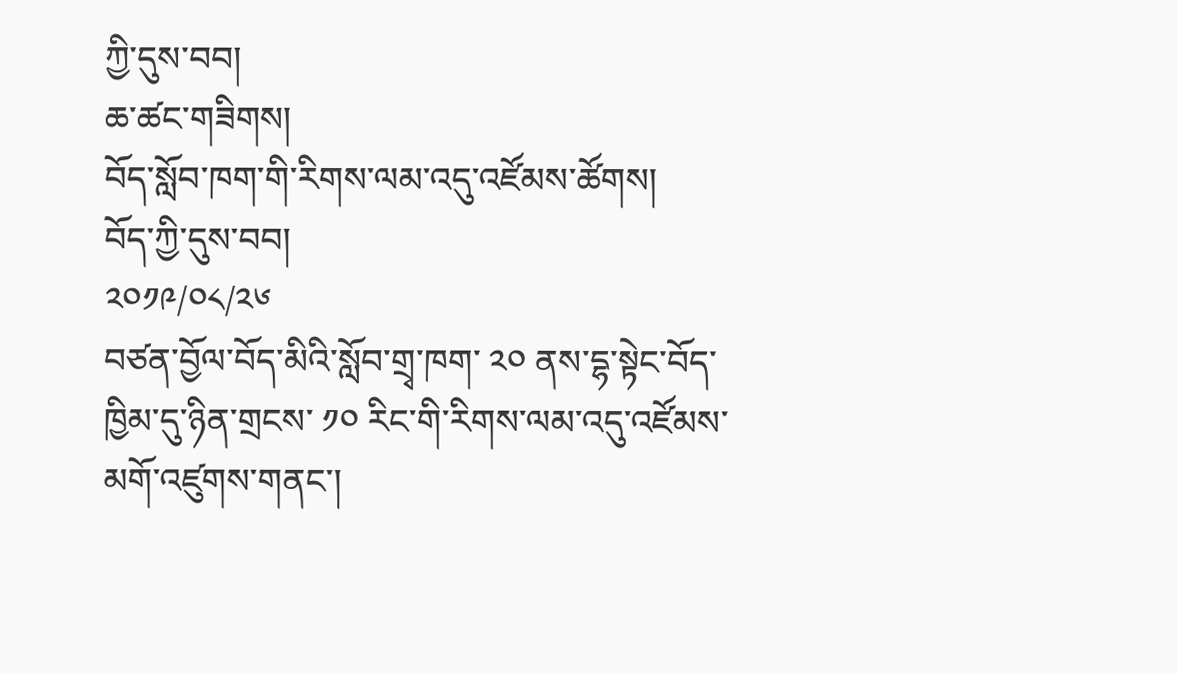ཀྱི་དུས་བབ།
ཆ་ཚང་གཟིགས།
བོད་སློབ་ཁག་གི་རིགས་ལམ་འདུ་འཛོམས་ཚོགས།
བོད་ཀྱི་དུས་བབ།
༢༠༡༩/༠༨/༢༦
བཙན་བྱོལ་བོད་མིའི་སློབ་གྲྭ་ཁག་ ༢༠ ནས་དྷ་སྟེང་བོད་ཁྱིམ་དུ་ཉིན་གྲངས་ ༡༠ རིང་གི་རིགས་ལམ་འདུ་འཛོམས་མགོ་འཛུགས་གནང་།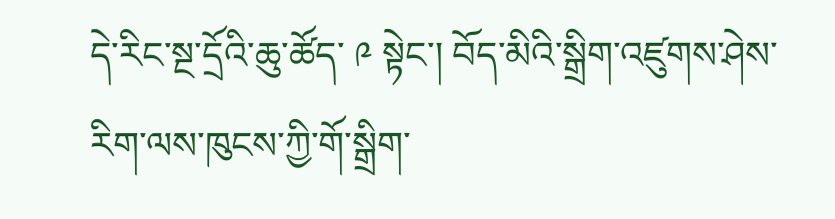དེ་རིང་སྔ་དྲོའི་ཆུ་ཚོད་ ༩ སྟེང་། བོད་མིའི་སྒྲིག་འཛུགས་ཤེས་རིག་ལས་ཁུངས་ཀྱི་གོ་སྒྲིག་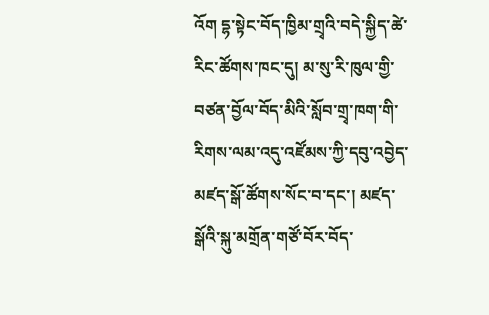འོག དྷ་སྟེང་བོད་ཁྱིམ་གྲྭའི་བདེ་སྐྱིད་ཚེ་རིང་ཚོགས་ཁང་དུ། མ་སུ་རི་ཁུལ་གྱི་བཙན་བྱོལ་བོད་མིའི་སློབ་གྲྭ་ཁག་གི་རིགས་ལམ་འདུ་འཛོམས་ཀྱི་དབུ་འབྱེད་མཛད་སྒོ་ཚོགས་སོང་བ་དང་། མཛད་སྒོའི་སྐུ་མགྲོན་གཙོ་བོར་བོད་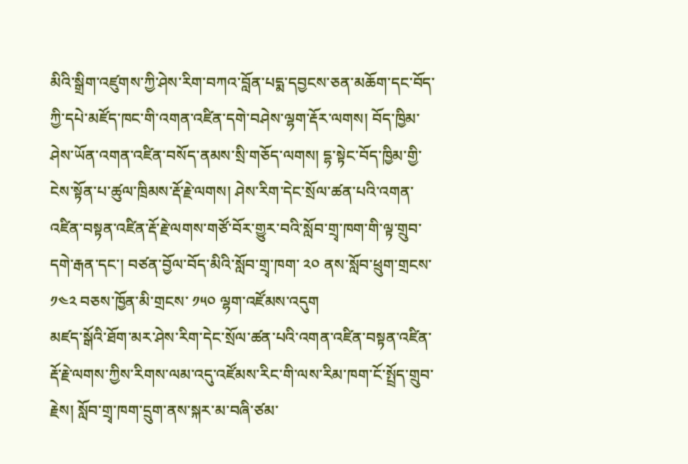མིའི་སྒྲིག་འཛུགས་ཀྱི་ཤེས་རིག་བཀའ་བློན་པདྨ་དབྱངས་ཅན་མཆོག་དང་བོད་ཀྱི་དཔེ་མཛོད་ཁང་གི་འགན་འཛིན་དགེ་བཤེས་ལྷག་རྡོར་ལགས། བོད་ཁྱིམ་ཤེས་ཡོན་འགན་འཛིན་བསོད་ནམས་སྲི་གཅོད་ལགས། དྷ་སྟེང་བོད་ཁྱིམ་གྱི་ངེས་སྟོན་པ་ཚུལ་ཁྲིམས་རྡོ་རྗེ་ལགས། ཤེས་རིག་དེང་སྲོལ་ཚན་པའི་འགན་འཛིན་བསྟན་འཛིན་རྡོ་རྗེ་ལགས་གཙོ་བོར་གྱུར་བའི་སློབ་གྲྭ་ཁག་གི་ལྟ་གྲུབ་དགེ་རྒན་དང་། བཙན་བྱོལ་བོད་མིའི་སློབ་གྲྭ་ཁག་ ༢༠ ནས་སློབ་ཕྲུག་གྲངས་ ༡༤༢ བཅས་ཁྱོན་མི་གྲངས་ ༡༥༠ ལྷག་འཛོམས་འདུག
མཛད་སྒོའི་ཐོག་མར་ཤེས་རིག་དེང་སྲོལ་ཚན་པའི་འགན་འཛིན་བསྟན་འཛིན་རྡོ་རྗེ་ལགས་ཀྱིས་རིགས་ལམ་འདུ་འཛོམས་རིང་གི་ལས་རིམ་ཁག་ངོ་སྤྲོད་གྲུབ་རྗེས། སློབ་གྲྭ་ཁག་དྲུག་ནས་སྐར་མ་བཞི་ཙམ་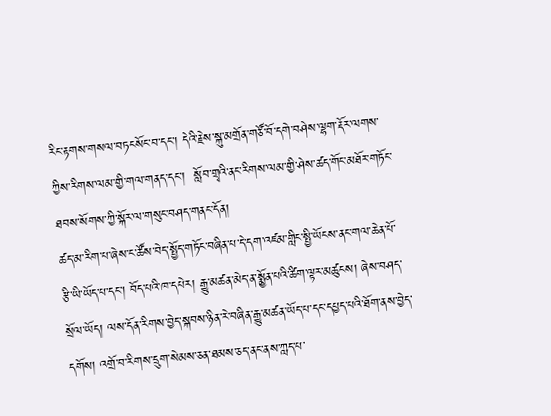རིང་རྟགས་གསལ་བཏངསོང་བ་དང་། དེའི་རྗེས་སྐུ་མགྲོན་གཙོ་བོ་དགེ་བཤེས་ལྷག་རྡོར་ལགས་ཀྱིས་རིགས་ལམ་གྱི་གལ་གནད་དང་།  སློབ་གྲྭའི་ནང་རིགས་ལམ་གྱི་ཤེས་ཚད་གོང་མཐོར་གཏོང་ཐབས་སོགས་ཀྱི་སྐོར་ལ་གསུང་བཤད་གནང་དོན།
ཚད་མ་རིག་པ་ཞེས་ང་ཚོས་བེད་སྤྱོད་གཏོང་བཞིན་པ་དེ་དག་འཛམ་གླིང་སྤྱི་ཡོངས་ནང་གལ་ཆེན་པོ་རྩི་ཡི་ཡོད་པ་དང་། བོད་པའི་ཁ་དཔེར། རྒྱུ་མཚན་མེད་ན་སྨྱོན་པའི་ཚིག་ལྟར་མཚུངས། ཞེས་བཤད་སྲོལ་ཡོད། ལས་དོན་རིགས་བྱེད་སྐབས་ཉིན་རེ་བཞིན་རྒྱུ་མཚན་ཡོད་པ་དང་དཔྱད་པའི་ཐོག་ནས་བྱེད་དགོས། འགྲོ་བ་རིགས་དྲུག་སེམས་ཅན་ཐམས་ཅད་ནང་ནས་ཀླད་པ་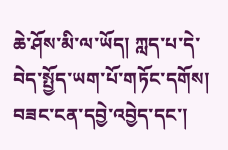ཆེ་ཤོས་མི་ལ་ཡོད། ཀླད་པ་དེ་བེད་སྤྱོད་ཡག་པོ་གཏོང་དགོས། བཟང་ངན་དབྱེ་འབྱེད་དང་།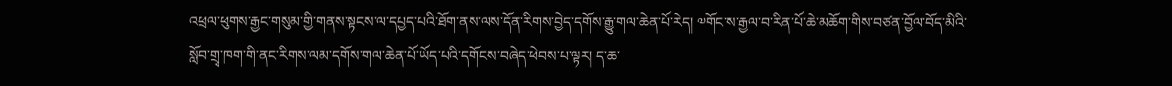འཕྲལ་ཕུགས་རྒྱང་གསུམ་གྱི་གནས་སྟངས་ལ་དཔྱད་པའི་ཐོག་ནས་ལས་དོན་རིགས་བྱེད་དགོས་རྒྱུ་གལ་ཆེན་པོ་རེད། ༧གོང་ས་རྒྱལ་བ་རིན་པོ་ཆེ་མཆོག་གིས་བཙན་བྱོལ་བོད་མིའི་སློབ་གྲྭ་ཁག་གི་ནང་རིགས་ལམ་དགོས་གལ་ཆེན་པོ་ཡོད་པའི་དགོངས་བཞེད་ཕེབས་པ་ལྟར། ད་ཆ་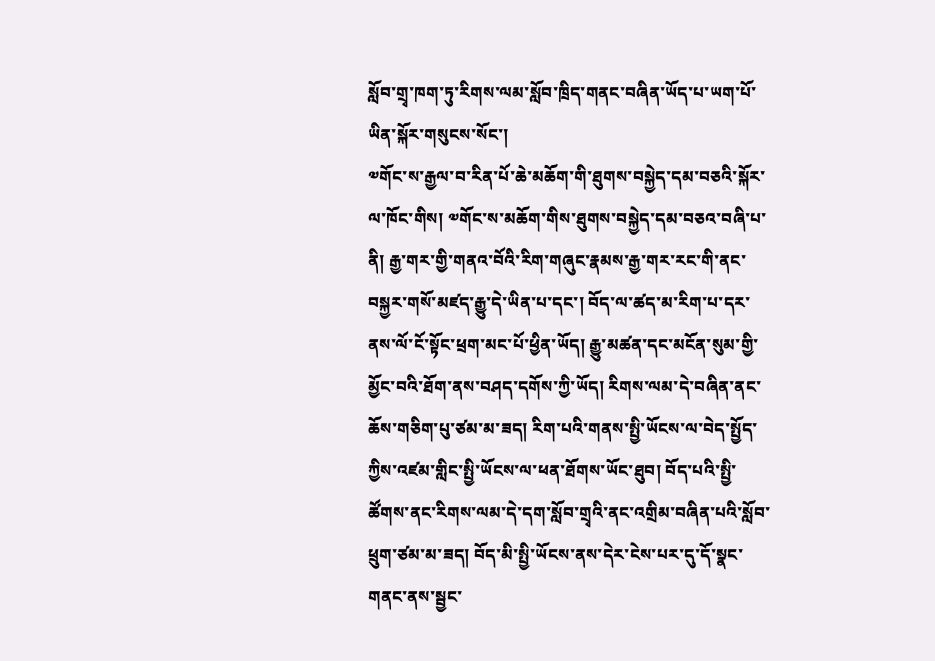སློབ་གྲྭ་ཁག་ཏུ་རིགས་ལམ་སློབ་ཁྲིད་གནང་བཞིན་ཡོད་པ་ཡག་པོ་ཡིན་སྐོར་གསུངས་སོང་།
༧གོང་ས་རྒྱལ་བ་རིན་པོ་ཆེ་མཆོག་གི་ཐུགས་བསྐྱེད་དམ་བཅའི་སྐོར་ལ་ཁོང་གིས། ༧གོང་ས་མཆོག་གིས་ཐུགས་བསྐྱེད་དམ་བཅའ་བཞི་པ་ནི། རྒྱ་གར་གྱི་གནའ་བོའི་རིག་གཞུང་རྣམས་རྒྱ་གར་རང་གི་ནང་བསྐྱར་གསོ་མཛད་རྒྱུ་དེ་ཡིན་པ་དང་། བོད་ལ་ཚད་མ་རིག་པ་དར་ནས་ལོ་ངོ་སྟོང་ཕྲག་མང་པོ་ཕྱིན་ཡོད། རྒྱུ་མཚན་དང་མངོན་སུམ་གྱི་མྱོང་བའི་ཐོག་ནས་བཤད་དགོས་ཀྱི་ཡོད། རིགས་ལམ་དེ་བཞིན་ནང་ཆོས་གཅིག་པུ་ཙམ་མ་ཟད། རིག་པའི་གནས་སྤྱི་ཡོངས་ལ་བེད་སྤྱོད་ཀྱིས་འཛམ་གླིང་སྤྱི་ཡོངས་ལ་ཕན་ཐོགས་ཡོང་ཐུབ། བོད་པའི་སྤྱི་ཚོགས་ནང་རིགས་ལམ་དེ་དག་སློབ་གྲྭའི་ནང་འགྲིམ་བཞིན་པའི་སློབ་ཕྲུག་ཙམ་མ་ཟད། བོད་མི་སྤྱི་ཡོངས་ནས་དེར་ངེས་པར་དུ་དོ་སྣང་གནང་ནས་སྦྱང་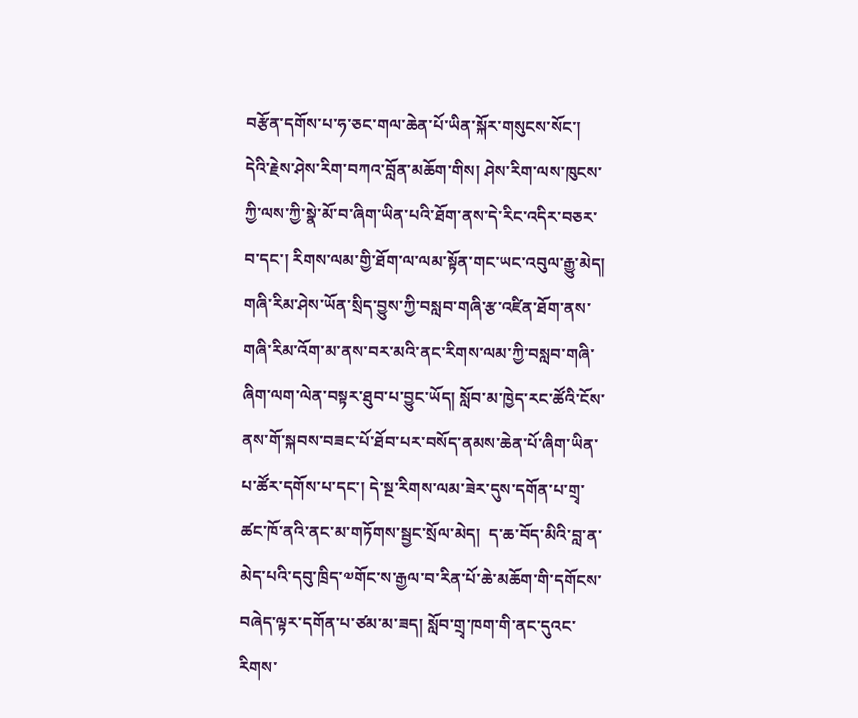བརྩོན་དགོས་པ་ཧ་ཅང་གལ་ཆེན་པོ་ཡིན་སྐོར་གསུངས་སོང་།
དེའི་རྗེས་ཤེས་རིག་བཀའ་བློན་མཆོག་གིས། ཤེས་རིག་ལས་ཁུངས་ཀྱི་ལས་ཀྱི་སྣེ་མོ་བ་ཞིག་ཡིན་པའི་ཐོག་ནས་དེ་རིང་འདིར་བཅར་བ་དང་། རིགས་ལམ་གྱི་ཐོག་ལ་ལམ་སྟོན་གང་ཡང་འབུལ་རྒྱུ་མེད། གཞི་རིམ་ཤེས་ཡོན་སྲིད་བྱུས་ཀྱི་བསླབ་གཞི་རྩ་འཛིན་ཐོག་ནས་གཞི་རིམ་འོག་མ་ནས་བར་མའི་ནང་རིགས་ལམ་ཀྱི་བསླབ་གཞི་ཞིག་ལག་ལེན་བསྟར་ཐུབ་པ་བྱུང་ཡོད། སློབ་མ་ཁྱེད་རང་ཚོའི་ངོས་ནས་གོ་སྐབས་བཟང་པོ་ཐོབ་པར་བསོད་ནམས་ཆེན་པོ་ཞིག་ཡིན་པ་ཚོར་དགོས་པ་དང་། དེ་སྔ་རིགས་ལམ་ཟེར་དུས་དགོན་པ་གྲྭ་ཚང་ཁོ་ནའི་ནང་མ་གཏོགས་སྦྱང་སྲོལ་མེད།  ད་ཆ་བོད་མིའི་བླ་ན་མེད་པའི་དབུ་ཁྲིད་༧གོང་ས་རྒྱལ་བ་རིན་པོ་ཆེ་མཆོག་གི་དགོངས་བཞེད་ལྟར་དགོན་པ་ཙམ་མ་ཟད། སློབ་གྲྭ་ཁག་གི་ནང་དུའང་རིགས་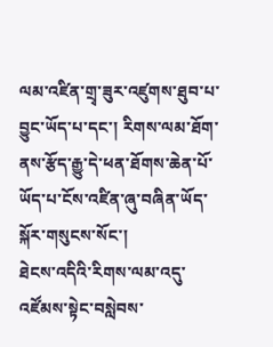ལམ་འཛིན་གྲྭ་ཟུར་འཛུགས་ཐུབ་པ་བྱུང་ཡོད་པ་དང་། རིགས་ལམ་ཐོག་ནས་རྩོད་རྒྱུ་དེ་ཕན་ཐོགས་ཆེན་པོ་ཡོད་པ་ངོས་འཛིན་ཞུ་བཞིན་ཡོད་སྐོར་གསུངས་སོང་།
ཐེངས་འདིའི་རིགས་ལམ་འདུ་འཛོམས་སྟེང་བསླེབས་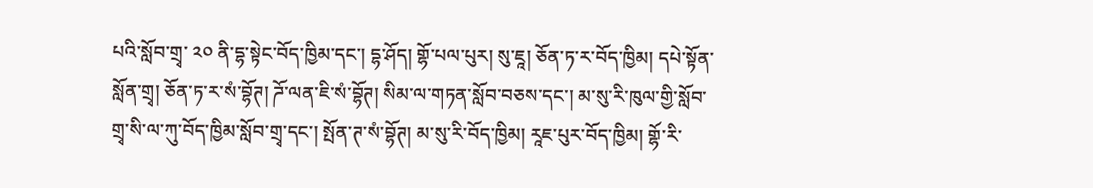པའི་སློབ་གྲྭ་ ༢༠ ནི་དྷ་སྟེང་བོད་ཁྱིམ་དང་། དྷ་ཤོད། གྷོ་པལ་པུར། སུ་ཇཱ། ཅོན་ཏ་ར་བོད་ཁྱིམ། དཔེ་སྟོན་སློན་གྲྭ། ཅོན་ཏ་ར་སཾ་བྷོཊ། ཌོ་ལན་ཇི་སཾ་བྷོཊ། སིམ་ལ་གཏན་སློབ་བཅས་དང་། མ་སུ་རི་ཁུལ་གྱི་སློབ་གྲྭ་སི་ལ་ཀུ་བོད་ཁྱིམ་སློབ་གྲྭ་དང་། སྤོན་ཊ་སཾ་བྷོཊ། མ་སུ་རི་བོད་ཁྱིམ། རཱཇ་པུར་བོད་ཁྱིམ། གྷོ་རི་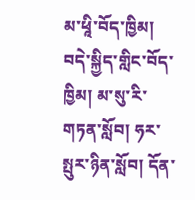མ་ཕཱི་བོད་ཁྱིམ། བདེ་སྐྱིད་གླིང་བོད་ཁྱིམ། མ་སུ་རི་གཏན་སློབ། ཧར་སྤུར་ཉིན་སློབ། དོན་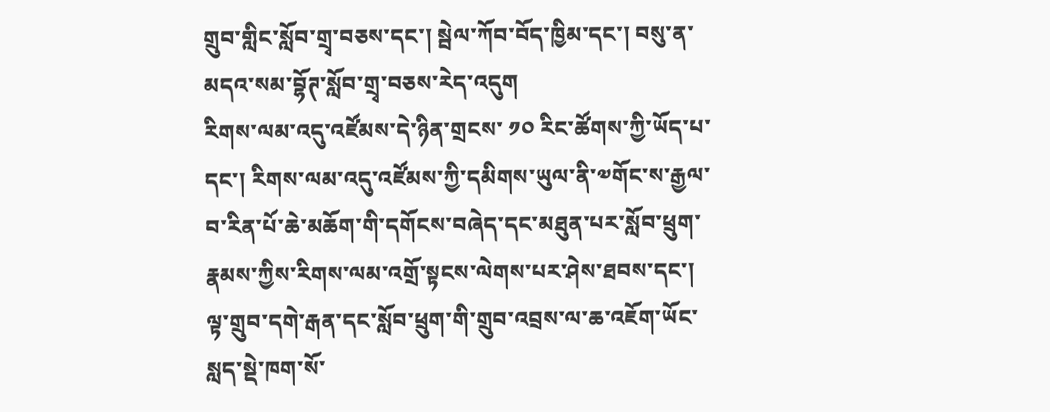གྲུབ་གླིང་སློབ་གྲྭ་བཅས་དང་། སྦེལ་ཀོབ་བོད་ཁྱིམ་དང་། བསུ་ན་མདའ་སམ་བྷོཊ་སློབ་གྲྭ་བཅས་རེད་འདུག
རིགས་ལམ་འདུ་འཛོམས་དེ་ཉིན་གྲངས་ ༡༠ རིང་ཚོགས་ཀྱི་ཡོད་པ་དང་། རིགས་ལམ་འདུ་འཛོམས་ཀྱི་དམིགས་ཡུལ་ནི་༧གོང་ས་རྒྱལ་བ་རིན་པོ་ཆེ་མཆོག་གི་དགོངས་བཞེད་དང་མཐུན་པར་སློབ་ཕྲུག་རྣམས་ཀྱིས་རིགས་ལམ་འགྲོ་སྟངས་ལེགས་པར་ཤེས་ཐབས་དང་། ལྟ་གྲུབ་དགེ་རྒན་དང་སློབ་ཕྲུག་གི་གྲུབ་འབྲས་ལ་ཆ་འཇོག་ཡོང་སླད་སྡེ་ཁག་སོ་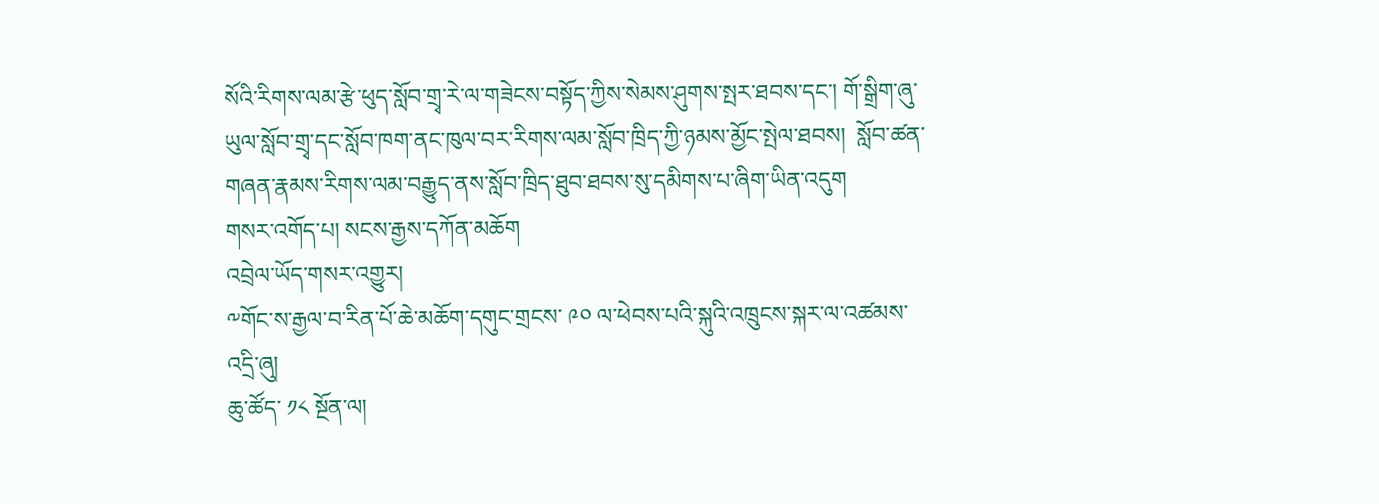སོའི་རིགས་ལམ་རྩེ་ཕུད་སློབ་གྲྭ་རེ་ལ་གཟེངས་བསྟོད་ཀྱིས་སེམས་ཤུགས་སྤར་ཐབས་དང་། གོ་སྒྲིག་ཞུ་ཡུལ་སློབ་གྲྭ་དང་སློབ་ཁག་ནང་ཁུལ་བར་རིགས་ལམ་སློབ་ཁྲིད་ཀྱི་ཉམས་མྱོང་སྤེལ་ཐབས།  སློབ་ཚན་གཞན་རྣམས་རིགས་ལམ་བརྒྱུད་ནས་སློབ་ཁྲིད་ཐུབ་ཐབས་སུ་དམིགས་པ་ཞིག་ཡིན་འདུག
གསར་འགོད་པ། སངས་རྒྱས་དཀོན་མཆོག
འབྲེལ་ཡོད་གསར་འགྱུར།
༸གོང་ས་རྒྱལ་བ་རིན་པོ་ཆེ་མཆོག་དགུང་གྲངས་ ༩༠ ལ་ཕེབས་པའི་སྐུའི་འཁྲུངས་སྐར་ལ་འཚམས་འདྲི་ཞུ།
ཆུ་ཚོད་ ༡༨ སྔོན་ལ།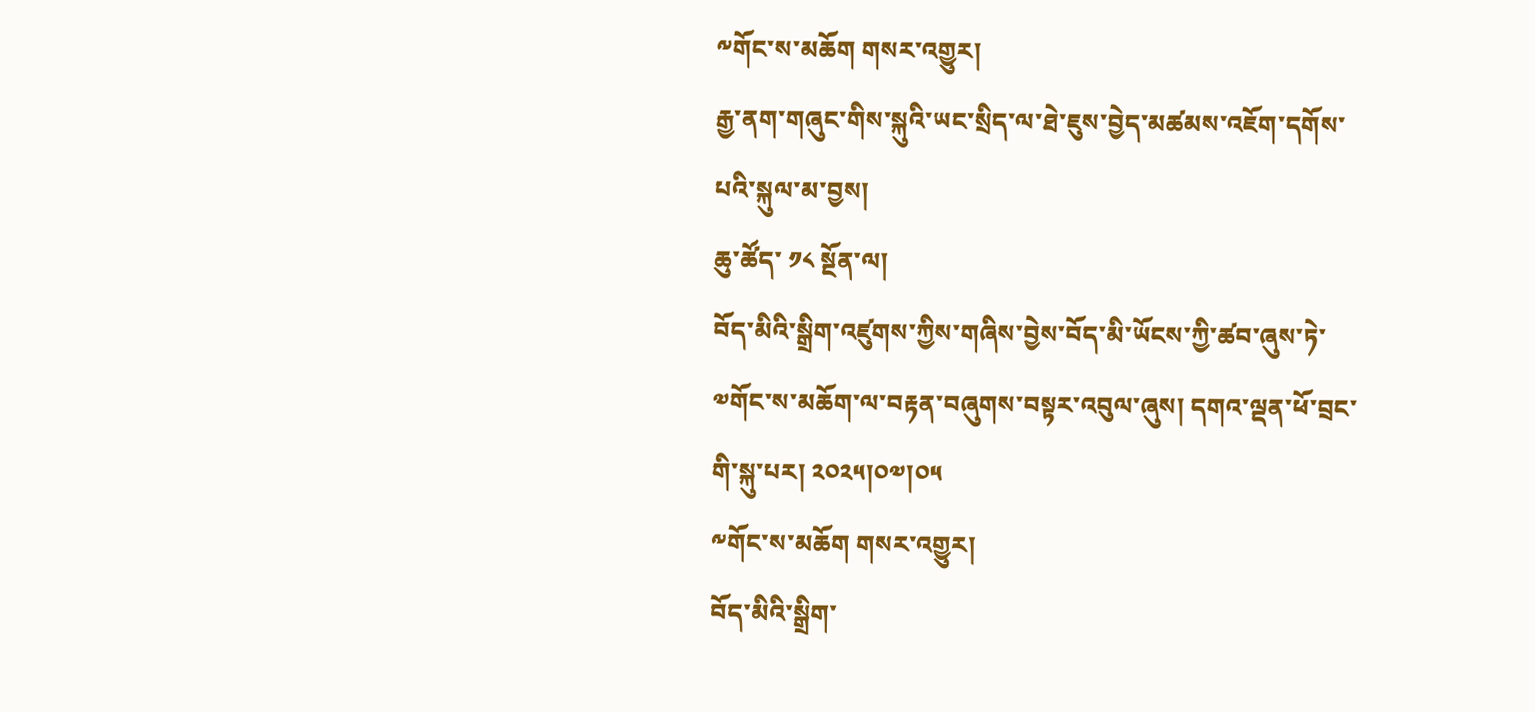༸གོང་ས་མཆོག གསར་འགྱུར།
རྒྱ་ནག་གཞུང་གིས་སྐུའི་ཡང་སྲིད་ལ་ཐེ་ཇུས་བྱེད་མཚམས་འཇོག་དགོས་པའི་སྐུལ་མ་བྱས།
ཆུ་ཚོད་ ༡༨ སྔོན་ལ།
བོད་མིའི་སྒྲིག་འཛུགས་ཀྱིས་གཞིས་བྱེས་བོད་མི་ཡོངས་ཀྱི་ཚབ་ཞུས་ཏེ་༧གོང་ས་མཆོག་ལ་བརྟན་བཞུགས་བསྟར་འབུལ་ཞུས། དགའ་ལྡན་ཕོ་བྲང་གི་སྐུ་པར། ༢༠༢༥།༠༧།༠༥
༸གོང་ས་མཆོག གསར་འགྱུར།
བོད་མིའི་སྒྲིག་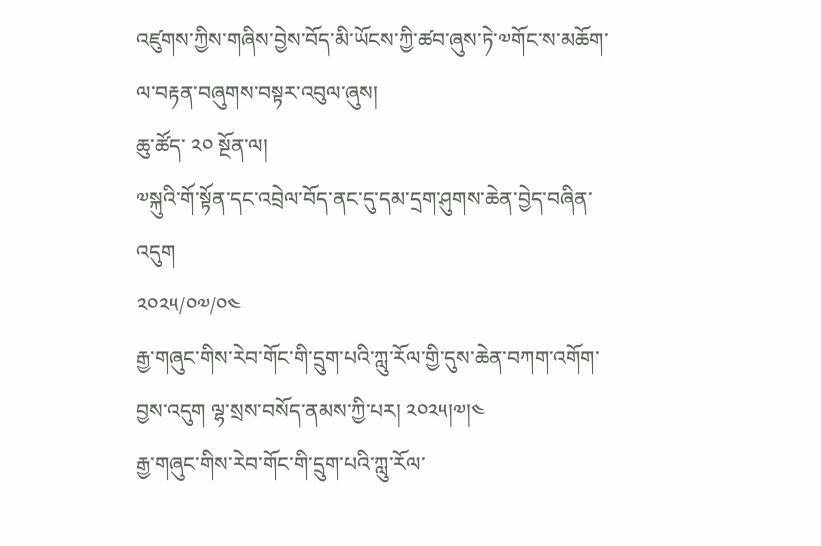འཛུགས་ཀྱིས་གཞིས་བྱེས་བོད་མི་ཡོངས་ཀྱི་ཚབ་ཞུས་ཏེ་༧གོང་ས་མཆོག་ལ་བརྟན་བཞུགས་བསྟར་འབུལ་ཞུས།
ཆུ་ཚོད་ ༢༠ སྔོན་ལ།
༧སྐུའི་གོ་སྟོན་དང་འབྲེལ་བོད་ནང་དུ་དམ་དྲག་ཤུགས་ཆེན་བྱེད་བཞིན་འདུག
༢༠༢༥/༠༧/༠༤
རྒྱ་གཞུང་གིས་རེབ་གོང་གི་དྲུག་པའི་ཀླུ་རོལ་གྱི་དུས་ཆེན་བཀག་འགོག་བྱས་འདུག ལྷ་སྲས་བསོད་ནམས་ཀྱི་པར། ༢༠༢༥།༧།༤
རྒྱ་གཞུང་གིས་རེབ་གོང་གི་དྲུག་པའི་ཀླུ་རོལ་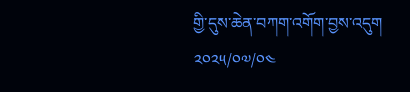གྱི་དུས་ཆེན་བཀག་འགོག་བྱས་འདུག
༢༠༢༥/༠༧/༠༤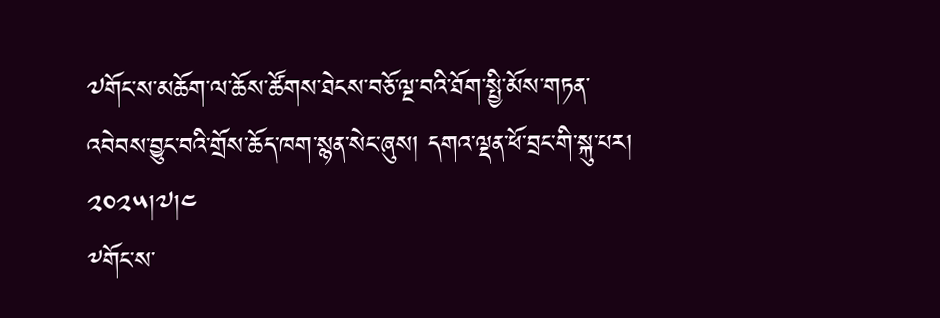༧གོང་ས་མཆོག་ལ་ཆོས་ཚོགས་ཐེངས་བཅོ་ལྔ་བའི་ཐོག་སྤྱི་མོས་གཏན་འབེབས་བྱུང་བའི་གྲོས་ཆོད་ཁག་སྙན་སེང་ཞུས། དགའ་ལྡན་ཕོ་བྲང་གི་སྐུ་པར། ༢༠༢༥།༧།༤
༸གོང་ས་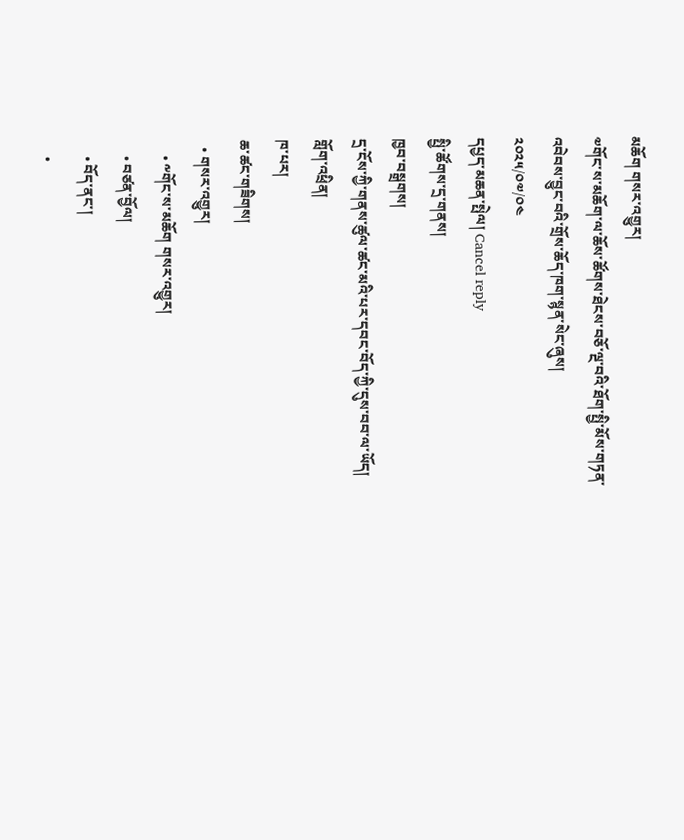མཆོག གསར་འགྱུར།
༧གོང་ས་མཆོག་ལ་ཆོས་ཚོགས་ཐེངས་བཅོ་ལྔ་བའི་ཐོག་སྤྱི་མོས་གཏན་འབེབས་བྱུང་བའི་གྲོས་ཆོད་ཁག་སྙན་སེང་ཞུས།
༢༠༢༥/༠༧/༠༤
དཔྱད་མཆན་སྤེལ། Cancel reply
སྤྱི་ཚོགས་དྲ་གནས།
ཁྱབ་བསྒྲགས།
དྲ་ངོས་ཀྱི་གནས་ཚུལ་ཚང་མའི་པར་དབང་བོད་ཀྱི་དུས་བབ་ལ་ཡོད།
གློག་འཕྲིན།
ཁ་པར།
ཆ་ཚང་གཟིགས།
  • གསར་འགྱུར།
    • ༸གོང་ས་མཆོག གསར་འགྱུར།
    • བཙན་བྱོལ།
    • བོད་ནང་།
    •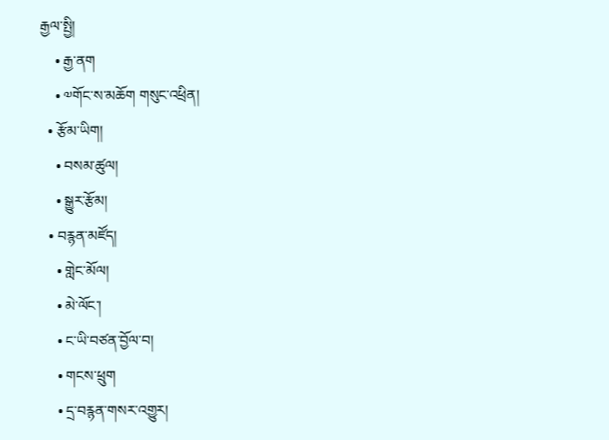རྒྱལ་སྤྱི།
    • རྒྱ་ནག
    • ༧གོང་ས་མཆོག གསུང་འཕྲིན།
  • རྩོམ་ཡིག།
    • བསམ་ཚུལ།
    • སྒྱུར་རྩོམ།
  • བརྙན་མཛོད།
    • གླེང་མོལ།
    • མེ་ལོང་།
    • ང་ཡི་བཙན་བྱོལ་བ།
    • གངས་ཕྲུག
    • དྲ་བརྙན་གསར་འགྱུར།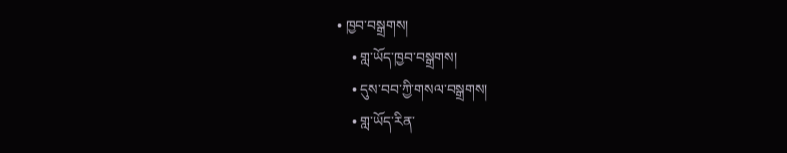• ཁྱབ་བསྒྲགས།
    • གླ་ཡོད་ཁྱབ་བསྒྲགས།
    • དུས་བབ་ཀྱི་གསལ་བསྒྲགས།
    • གླ་ཡོད་རིན་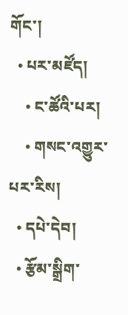གོང་།
  • པར་མཛོད།
    • ང་ཚོའི་པར།
    • གསང་འགྱུར་པར་རིས།
  • དཔེ་དེབ།
  • རྩོམ་སྒྲིག་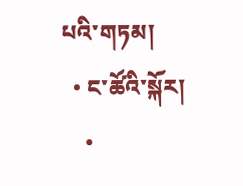པའི་གཏམ།
  • ང་ཚོའི་སྐོར།
    •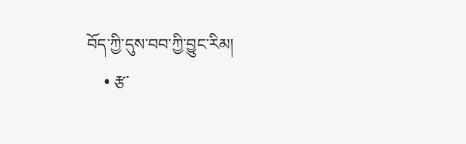བོད་ཀྱི་དུས་བབ་ཀྱི་བྱུང་རིམ།
    • རྩ་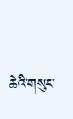ཆེའི་གསུང་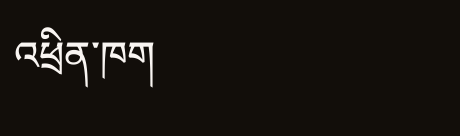འཕྲིན་ཁག